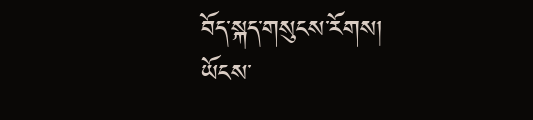བོད་སྐད་གསུངས་རོགས།
ཡོངས་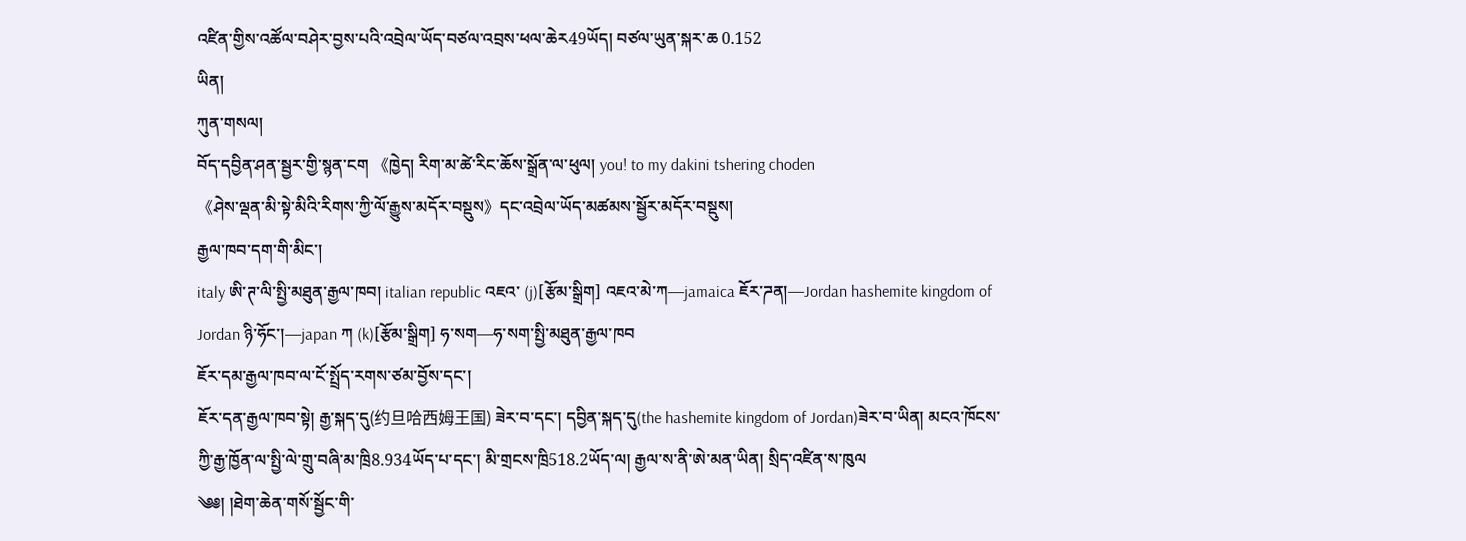འཛིན་གྱིས་འཚོལ་བཤེར་བྱས་པའི་འབྲེལ་ཡོད་བཙལ་འབྲས་ཕལ་ཆེར49ཡོད། བཙལ་ཡུན་སྐར་ཆ 0.152
ཡིན།
ཀུན་གསལ།
བོད་དབྱིན་ཤན་སྦྱར་གྱི་སྙན་ངག 《ཁྱེད། རིག་མ་ཚེ་རིང་ཆོས་སྒྲོན་ལ་ཕུལ། you! to my dakini tshering choden
《ཤེས་ལྡན་མི་སྟེ་མིའི་རིགས་ཀྱི་ལོ་རྒྱུས་མདོར་བསྡུས》དང་འབྲེལ་ཡོད་མཚམས་སྦྱོར་མདོར་བསྡུས།
རྒྱལ་ཁབ་དག་གི་མིང་།
italy ཨི་ཊ་ལི་སྤྱི་མཐུན་རྒྱལ་ཁབ། italian republic འཇའ་ (j)[རྩོམ་སྒྲིག] འཇའ་མེ་ཀ—jamaica ཇོར་ཌན།—Jordan hashemite kingdom of Jordan ཉི་ཧོང་།—japan ཀ (k)[རྩོམ་སྒྲིག] ཧ་སག—ཧ་སག་སྤྱི་མཐུན་རྒྱལ་ཁབ
ཇོར་དམ་རྒྱལ་ཁབ་ལ་ངོ་སྤྲོད་རགས་ཙམ་བྱོས་དང་།
ཇོར་དན་རྒྱལ་ཁབ་སྟེ། རྒྱ་སྐད་དུ(约旦哈西姆王国) ཟེར་བ་དང་། དབྱིན་སྐད་དུ(the hashemite kingdom of Jordan)ཟེར་བ་ཡིན། མངའ་ཁོངས་ཀྱི་རྒྱ་ཁྱོན་ལ་སྤྱི་ལེ་གྲུ་བཞི་མ་ཁྲི8.934ཡོད་པ་དང་། མི་གྲངས་ཁྲི518.2ཡོད་ལ། རྒྱལ་ས་ནི་ཨེ་མན་ཡིན། སྲིད་འཛིན་ས་ཁུལ
༄༅། །ཐེག་ཆེན་གསོ་སྦྱོང་གི་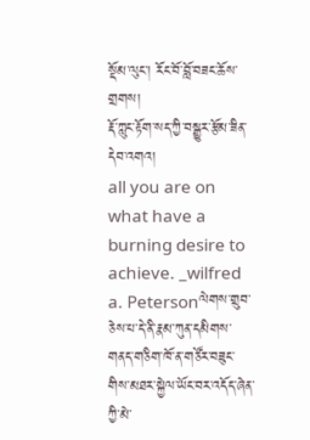སྡོམ་ལུང་། རོང་བོ་བློ་བཟང་ཆོས་གྲགས།
རྡོ་ཀླུང་རྟོག་སད་ཀྱི་བསྒྱུར་རྩོམ་ཟིན་དེབ་འགའ།
all you are on what have a burning desire to achieve. _wilfred a. Petersonལེགས་གྲུབ་ཅེས་པ་དེ་ནི་རྣམ་ཀུན་དམིགས་གནད་གཅིག་ཁོ་ན་གཙོར་བཟུང་གིས་མཐར་སྐྱེལ་ཡོང་བར་འདོད་ཞེན་ཀྱི་མེ་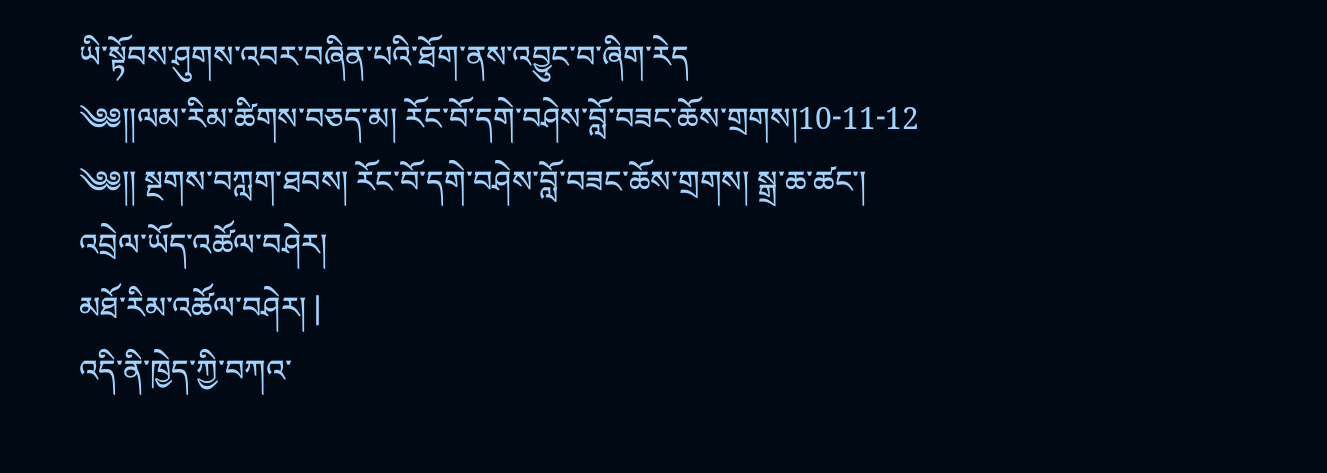ཡི་སྟོབས་ཤུགས་འབར་བཞིན་པའི་ཐོག་ནས་འབྱུང་བ་ཞིག་རེད
༄༅།།ལམ་རིམ་ཚིགས་བཅད་མ། རོང་བོ་དགེ་བཤེས་བློ་བཟང་ཆོས་གྲགས།10-11-12
༄༅།། སྔགས་བཀླག་ཐབས། རོང་བོ་དགེ་བཤེས་བློ་བཟང་ཆོས་གྲགས། སྒྲ་ཆ་ཚང་།
འབྲེལ་ཡོད་འཚོལ་བཤེར།
མཐོ་རིམ་འཚོལ་བཤེར། |
འདི་ནི་ཁྱེད་ཀྱི་བཀའ་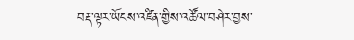བརྡ་ལྟར་ཡོངས་འཛིན་གྱིས་འཚོལ་བཤེར་བྱས་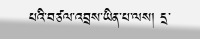པའི་བཙལ་འབྲས་ཡིན་པ་ལས། དྲ་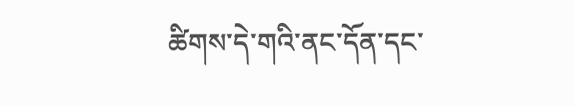ཚིགས་དེ་གའི་ནང་དོན་དང་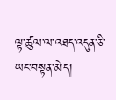ལྟ་ཚུལ་ལ་འཐད་འདུན་ཅི་ཡང་བསྟན་མེད།